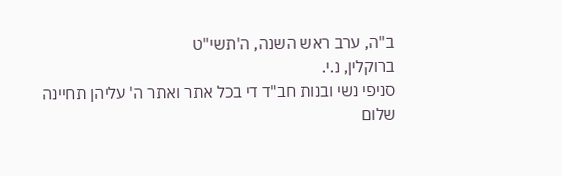ב"ה, ערב ראש השנה, ה'תשי"ט
ברוקלין, נ.י.
סניפי נשי ובנות חב"ד די בכל אתר ואתר ה' עליהן תחיינה
שלום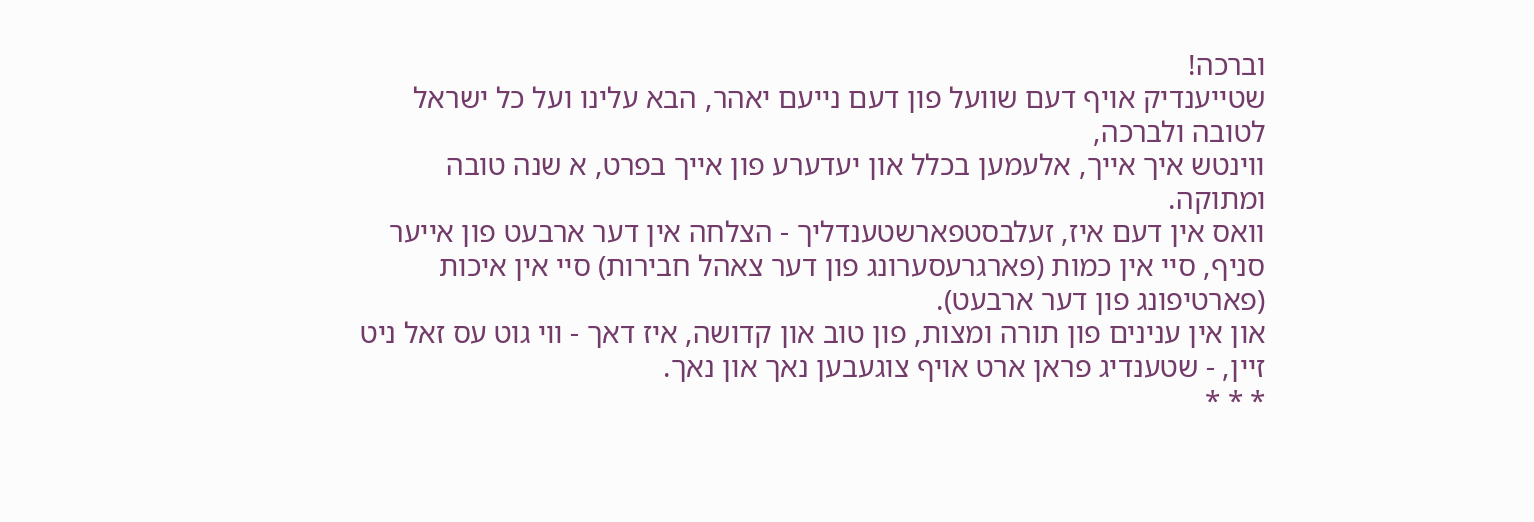וברכה!
שטייענדיק אויף דעם שוועל פון דעם נייעם יאהר, הבא עלינו ועל כל ישראל לטובה ולברכה,
ווינטש איך אייך, אלעמען בכלל און יעדערע פון אייך בפרט, א שנה טובה ומתוקה.
וואס אין דעם איז, זעלבסטפארשטענדליך - הצלחה אין דער ארבעט פון אייער סניף, סיי אין כמות (פארגרעסערונג פון דער צאהל חבירות) סיי אין איכות (פארטיפונג פון דער ארבעט).
און אין ענינים פון תורה ומצות, פון טוב און קדושה, איז דאך - ווי גוט עס זאל ניט זיין, - שטענדיג פראן ארט אויף צוגעבען נאך און נאך.
* * *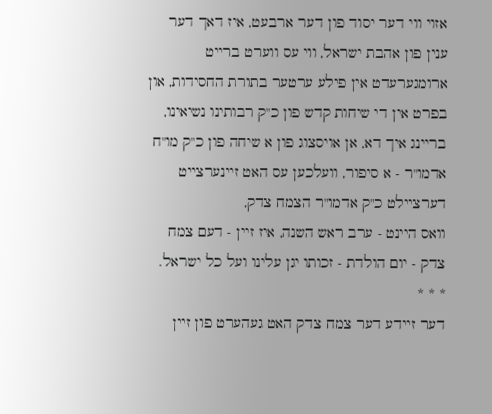אזוי ווי דער יסוד פון דער ארבעט, איז דאך דער ענין פון אהבת ישראל, ווי עס ווערט ברייט ארומגערעדט אין פילע ערטער בתורת החסידות, און בפרט אין די שיחות קדש פון כ"ק רבותינו נשיאינו,
בריינג איך דא, אן אויסצוג פון א שיחה פון כ"ק מו"ח אדמו"ר - א סיפור, וועלכען עס האט זיינערצייט דערציילט כ"ק אדמו"ר הצמח צדק,
וואס היינט - ערב ראש השנה, איז זיין - דעם צמח צדק - יום הולדת - זכותו יגן עלינו ועל כל ישראל.
* * *
דער זיידע דער צמח צדק האט געהערט פון זיין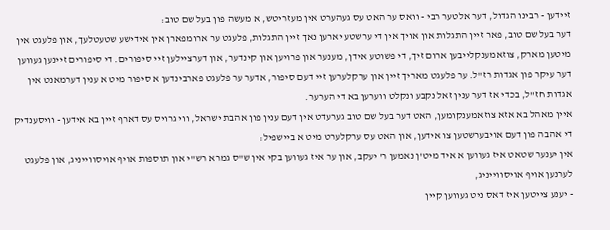זיידען - רבינו הגדול, דער אלטער רבי - וואס ער האט עס געהערט אין מעזריטש, א מעשה פון בעל שם טוב:
דער בעל שם טוב, פאר זיין התגלות און אויך אין די ערשטע יארען נאך זיין התגלות, פלעגט ער ארומפארן אין אידישע שטעטלעך, און פלעגט אין מיטען מארק, צוזאמענקלייבען ארום זיך, די פשוטע אידן, מענער און פרויען און קינדער, און דערציילען זיי סיפורים. די סיפורים זיינען געווען דער עיקר פון אגדות רז"ל. ער פלעגט מאריך זיין און ערקלערען זיי דעם סיפור, אדער ער פלעגט פארבינדען א סיפור מיט א ענין דערמאנט אין אגדות חז"ל, בכדי אז דער ענין זאל נקבע ונקלט ווערען בא די הערער.
איין מאהל בא אזא צוזאמענקומען, האט דער בעל שם טוב גערעדט אין דעם ענין פון אהבת ישראל, ווי גרויס עס דארף זיין בא אידען - וויסענדיק די אהבה פון דעם אויבערשטען צו אידען, און האט עס ערקלערט מיט א ביישפיל:
אין יענער שטאט איז געווען א איד מיט'ן נאמען ר' יעקב, און ער איז געווען בקי אין ש"ס גמרא רש"י און תוספות אויף אויסווייניג, און פלעגט לערנען אויף אויסווייניג,
- יענע צייטען איז דאס ניט געווען קיין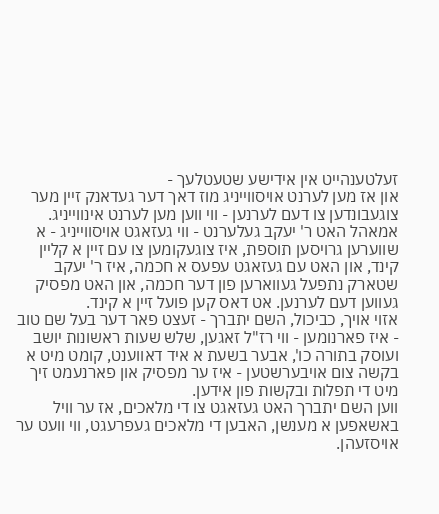זעלטענהייט אין אידישע שטעטלעך -
און אז מען לערנט אויסווייניג מוז דאך דער געדאנק זיין מער צוגעבונדען צו דעם לערנען - ווי ווען מען לערנט אינווייניג. אמאהל האט ר' יעקב געלערנט - ווי געזאגט אויסווייניג - א שווערען גרויסען תוספת, איז צוגעקומען צו עם זיין א קליין קינד, און האט עם געזאגט עפעס א חכמה, איז ר' יעקב שטארק נתפעל געווארען פון דער חכמה, און האט מפסיק געווען דעם לערנען. אט דאס קען פועל זיין א קינד.
אזוי אויך, כביכול, השם יתברך - זעצט פאר דער בעל שם טוב - איז פארנומען - ווי רז"ל זאגען, שלש שעות ראשונות יושב ועוסק בתורה כו', אבער בשעת א איד דאווענט, קומט מיט א בקשה צום אויבערשטען - איז ער מפסיק און פארנעמט זיך מיט די תפלות ובקשות פון אידען.
ווען השם יתברך האט געזאגט צו די מלאכים, אז ער וויל באשאפען א מענשן, האבען די מלאכים געפרעגט, ווי וועט ער אויסזעהן.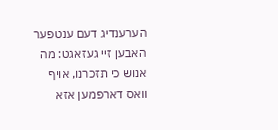הערענדיג דעם ענטפער האבען זיי געזאגט: מה אנוש כי תזכרנו, אויף וואס דארפמען אזא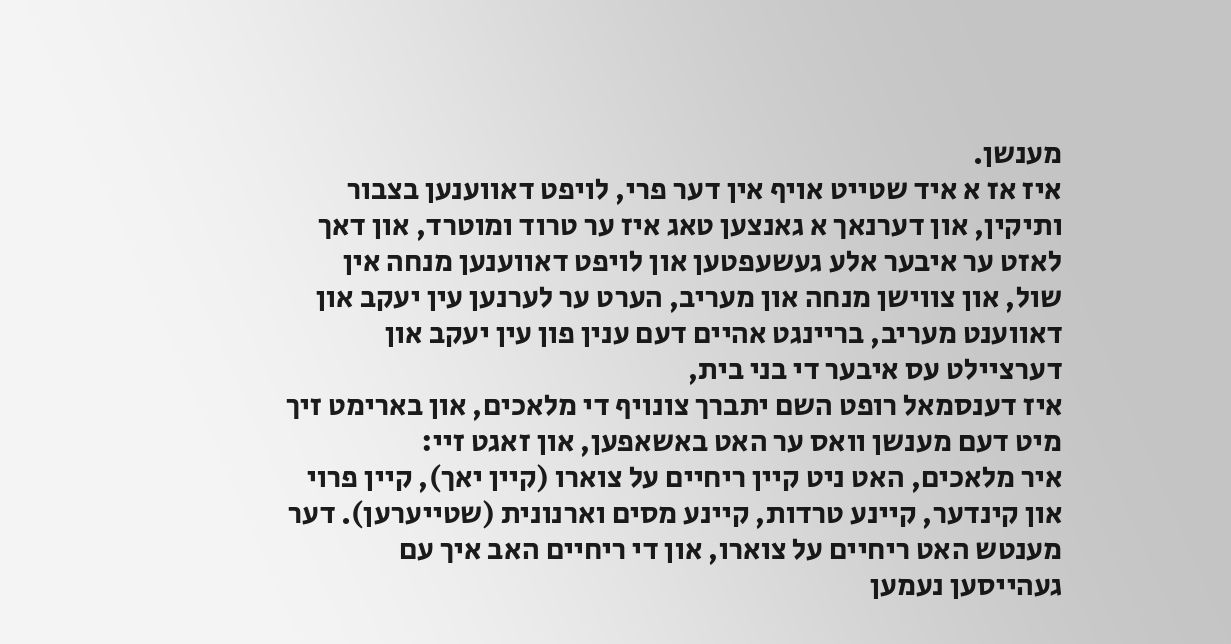מענשן.
איז אז א איד שטייט אויף אין דער פרי, לויפט דאווענען בצבור ותיקין, און דערנאך א גאנצען טאג איז ער טרוד ומוטרד, און דאך לאזט ער איבער אלע געשעפטען און לויפט דאווענען מנחה אין שול, און צווישן מנחה און מעריב, הערט ער לערנען עין יעקב און דאווענט מעריב, בריינגט אהיים דעם ענין פון עין יעקב און דערציילט עס איבער די בני בית,
איז דענסמאל רופט השם יתברך צונויף די מלאכים, און בארימט זיך מיט דעם מענשן וואס ער האט באשאפען, און זאגט זיי:
איר מלאכים, האט ניט קיין ריחיים על צוארו (קיין יאך), קיין פרוי און קינדער, קיינע טרדות, קיינע מסים וארנונית (שטייערען). דער מענטש האט ריחיים על צוארו, און די ריחיים האב איך עם געהייסען נעמען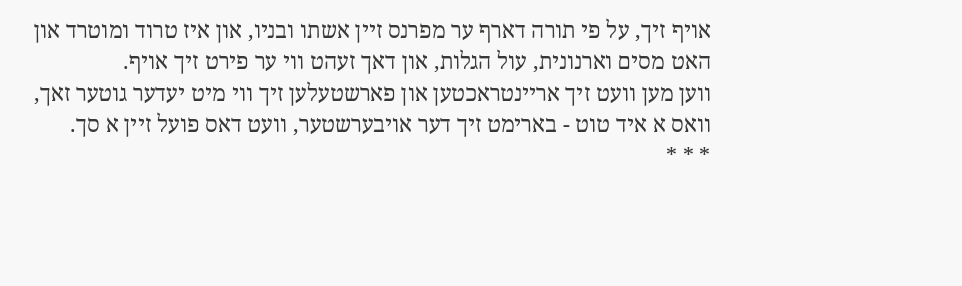אויף זיך, על פי תורה דארף ער מפרנס זיין אשתו ובניו, און איז טרוד ומוטרד און האט מסים וארנונית, עול הגלות, און דאך זעהט ווי ער פירט זיך אויף.
ווען מען וועט זיך אריינטראכטען און פארשטעלען זיך ווי מיט יעדער גוטער זאך, וואס א איד טוט - בארימט זיך דער אויבערשטער, וועט דאס פועל זיין א סך.
* * *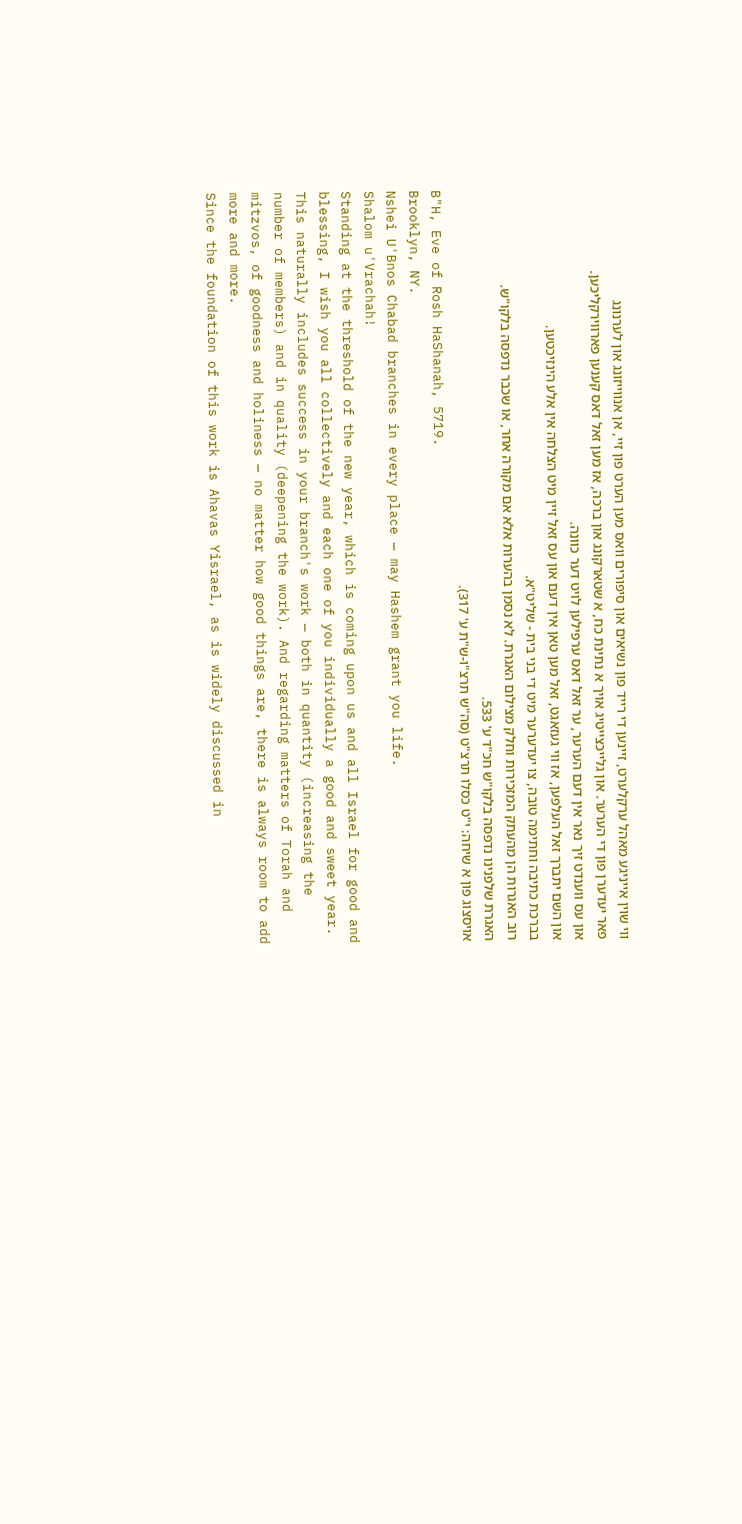ווי שוין אייניגע מאהל ערקלערט, זיינען די רייד פון נשיאים און סיפורים וואס מען הערט פון זיי, אן אנווייזונג און לערנונג פאר יעדערן פון די הערער. און גלייכצייטיג אויך א נתינת כח, א שטארקונג און ברכה, אז מען זאל דאס קענען פארווירקליכען. און עס ווענדט זיך נאר אין דעם הערער, ער זאל דאס ערפילען לויט דער כוונה.
און השם יתברך זאל העלפען, אז ווי געזאגט, זאל מען טאן אין דעם און עס זאל זיין מיט הצלחה אין אלע הינזיכטען.
בברכת כתיבה וחתימה טובה, צו יעדערער מיט די בני בית - שליט"א.
רוב האגרות הן מהעתק המזכירות וחלק מצילום האגרת. לא נסמן בהערות אלא אם מקורה אחר, או שכבר נדפסה בלקו"ש.
האגרת שלפנינו נדפסה בלקו"ש חכ"ד ע' 533.
אויסצוג פון א שיחה: י"ט כסלו תרצ"ט (סה"ש תרצ"ו-ש"ת ע' 317).
B"H, Eve of Rosh HaShanah, 5719.
Brooklyn, NY.
Nshei U'Bnos Chabad branches in every place — may Hashem grant you life.
Shalom u'Vrachah!
Standing at the threshold of the new year, which is coming upon us and all Israel for good and blessing, I wish you all collectively and each one of you individually a good and sweet year. This naturally includes success in your branch's work — both in quantity (increasing the number of members) and in quality (deepening the work). And regarding matters of Torah and mitzvos, of goodness and holiness — no matter how good things are, there is always room to add more and more.
Since the foundation of this work is Ahavas Yisrael, as is widely discussed in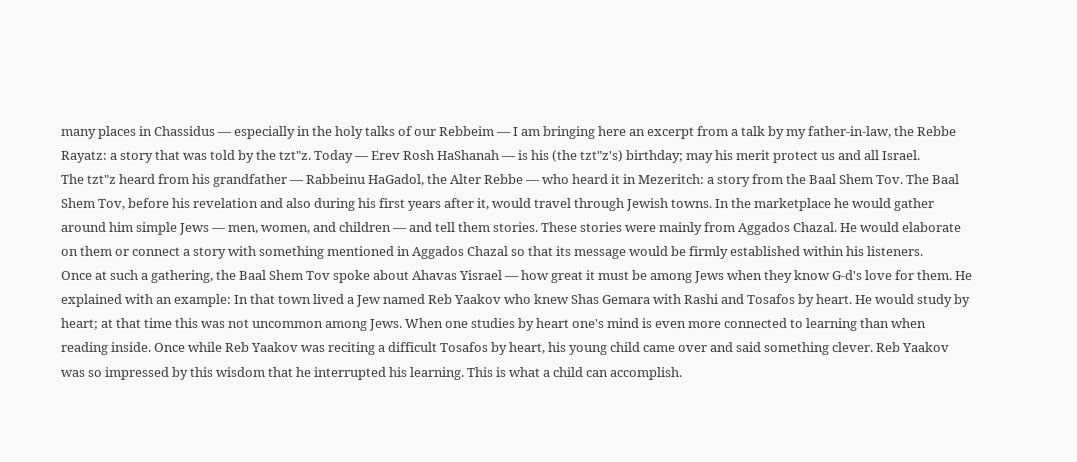many places in Chassidus — especially in the holy talks of our Rebbeim — I am bringing here an excerpt from a talk by my father-in-law, the Rebbe Rayatz: a story that was told by the tzt"z. Today — Erev Rosh HaShanah — is his (the tzt"z's) birthday; may his merit protect us and all Israel.
The tzt"z heard from his grandfather — Rabbeinu HaGadol, the Alter Rebbe — who heard it in Mezeritch: a story from the Baal Shem Tov. The Baal Shem Tov, before his revelation and also during his first years after it, would travel through Jewish towns. In the marketplace he would gather around him simple Jews — men, women, and children — and tell them stories. These stories were mainly from Aggados Chazal. He would elaborate on them or connect a story with something mentioned in Aggados Chazal so that its message would be firmly established within his listeners.
Once at such a gathering, the Baal Shem Tov spoke about Ahavas Yisrael — how great it must be among Jews when they know G‑d's love for them. He explained with an example: In that town lived a Jew named Reb Yaakov who knew Shas Gemara with Rashi and Tosafos by heart. He would study by heart; at that time this was not uncommon among Jews. When one studies by heart one's mind is even more connected to learning than when reading inside. Once while Reb Yaakov was reciting a difficult Tosafos by heart, his young child came over and said something clever. Reb Yaakov was so impressed by this wisdom that he interrupted his learning. This is what a child can accomplish.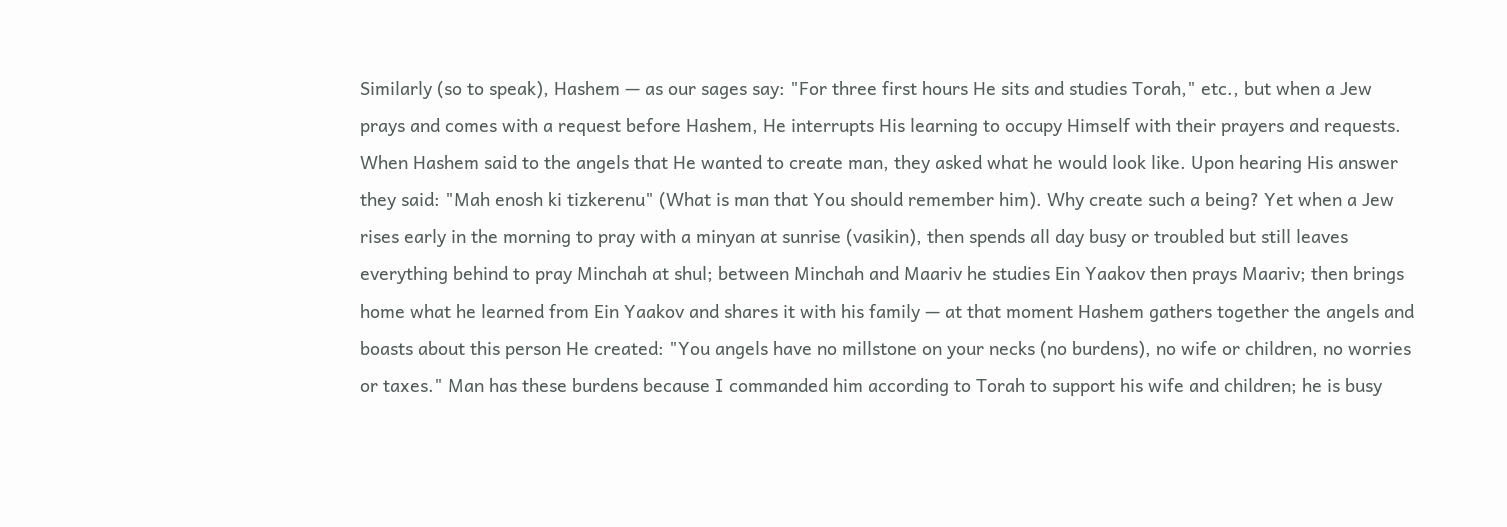Similarly (so to speak), Hashem — as our sages say: "For three first hours He sits and studies Torah," etc., but when a Jew prays and comes with a request before Hashem, He interrupts His learning to occupy Himself with their prayers and requests.
When Hashem said to the angels that He wanted to create man, they asked what he would look like. Upon hearing His answer they said: "Mah enosh ki tizkerenu" (What is man that You should remember him). Why create such a being? Yet when a Jew rises early in the morning to pray with a minyan at sunrise (vasikin), then spends all day busy or troubled but still leaves everything behind to pray Minchah at shul; between Minchah and Maariv he studies Ein Yaakov then prays Maariv; then brings home what he learned from Ein Yaakov and shares it with his family — at that moment Hashem gathers together the angels and boasts about this person He created: "You angels have no millstone on your necks (no burdens), no wife or children, no worries or taxes." Man has these burdens because I commanded him according to Torah to support his wife and children; he is busy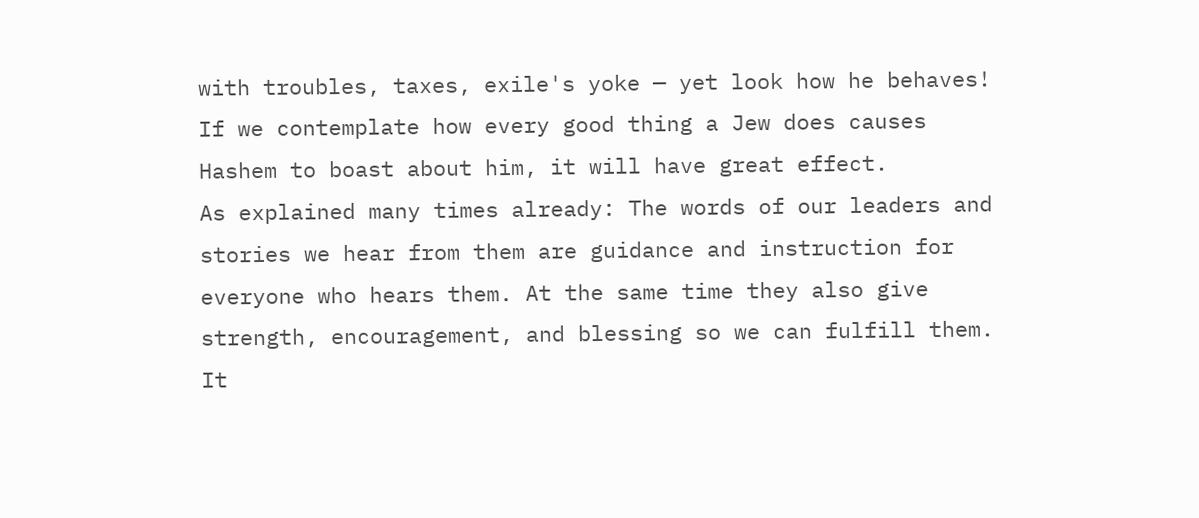with troubles, taxes, exile's yoke — yet look how he behaves! If we contemplate how every good thing a Jew does causes Hashem to boast about him, it will have great effect.
As explained many times already: The words of our leaders and stories we hear from them are guidance and instruction for everyone who hears them. At the same time they also give strength, encouragement, and blessing so we can fulfill them. It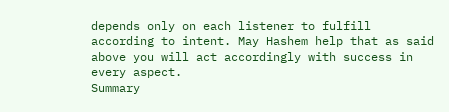depends only on each listener to fulfill according to intent. May Hashem help that as said above you will act accordingly with success in every aspect.
Summary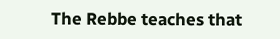The Rebbe teaches that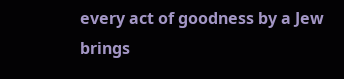every act of goodness by a Jew brings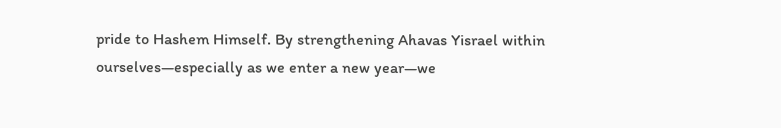pride to Hashem Himself. By strengthening Ahavas Yisrael within ourselves—especially as we enter a new year—we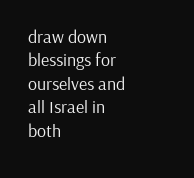draw down blessings for ourselves and all Israel in both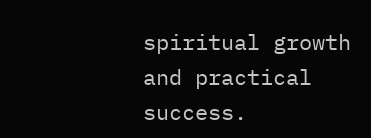spiritual growth and practical success.